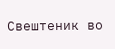Свештеник во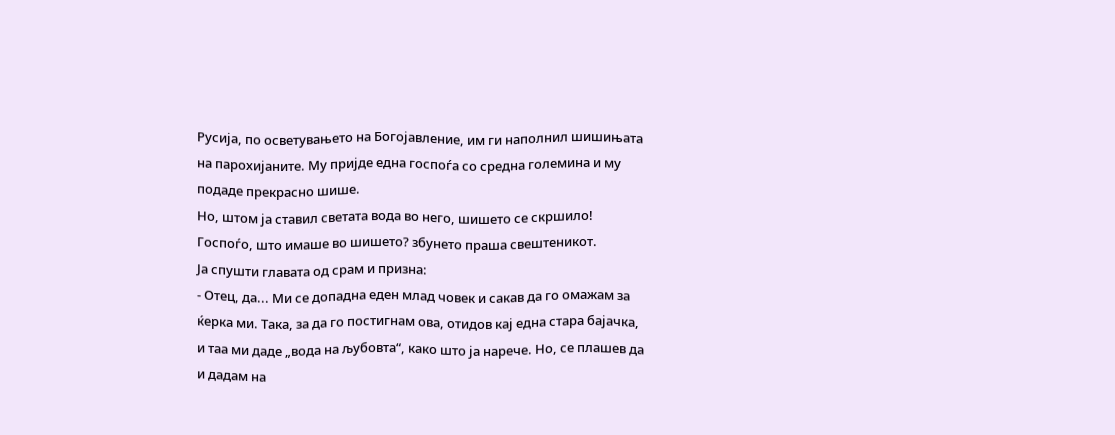Русија, по осветувањето на Богојавление, им ги наполнил шишињата на парохијаните. Му пријде една госпоѓа со средна големина и му подаде прекрасно шише.
Но, штом ја ставил светата вода во него, шишето се скршило!
Госпоѓо, што имаше во шишето? збунето праша свештеникот.
Ја спушти главата од срам и призна:
- Отец, да... Ми се допадна еден млад човек и сакав да го омажам за ќерка ми. Така, за да го постигнам ова, отидов кај една стара бајачка, и таа ми даде „вода на љубовта“, како што ја нарече. Но, се плашев да и дадам на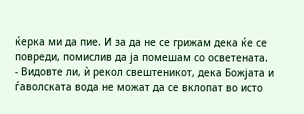ќерка ми да пие. И за да не се грижам дека ќе се повреди, помислив да ја помешам со осветената.
- Видовте ли, ѝ рекол свештеникот, дека Божјата и ѓаволската вода не можат да се вклопат во исто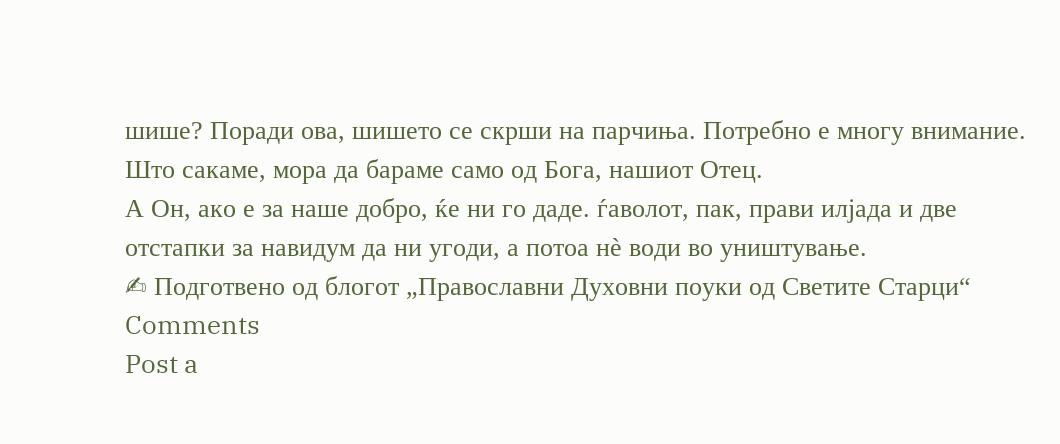шише? Поради ова, шишето се скрши на парчиња. Потребно е многу внимание. Што сакаме, мора да бараме само од Бога, нашиот Отец.
А Он, ако е за наше добро, ќе ни го даде. ѓаволот, пак, прави илјада и две отстапки за навидум да ни угоди, а потоа нè води во уништување.
✍ Подготвено од блогот „Православни Духовни поуки од Светите Старци“
Comments
Post a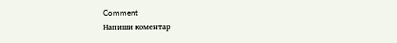Comment
Напиши коментар